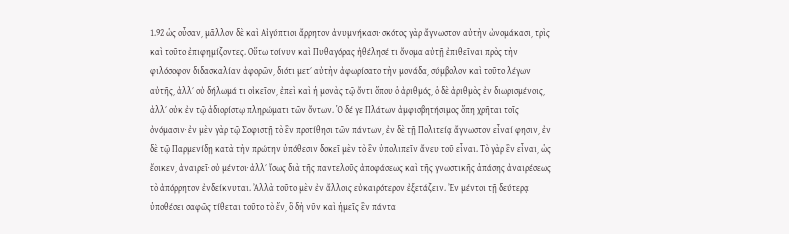1.92 ὡς οὖσαν͵ μᾶλλον δὲ καὶ Αἰγύπτιοι ἄρρητον ἀνυμνήκασι· σκότος γὰρ ἄγνωστον αὐτὴν ὠνομάκασι͵ τρὶς καὶ τοῦτο ἐπιφημίζοντες. Οὕτω τοίνυν καὶ Πυθαγόρας ἠθέλησέ τι ὄνομα αὐτῇ ἐπιθεῖναι πρὸς τὴν φιλόσοφον διδασκαλίαν ἀφορῶν͵ διότι μετ΄ αὐτὴν ἀφωρίσατο τὴν μονάδα͵ σύμβολον καὶ τοῦτο λέγων αὐτῆς͵ ἀλλ΄ οὐ δήλωμά τι οἰκεῖον͵ ἐπεὶ καὶ ἡ μονὰς τῷ ὄντι ὅπου ὁ ἀριθμός͵ ὁ δὲ ἀριθμὸς ἐν διωρισμένοις͵ ἀλλ΄ οὐκ ἐν τῷ ἀδιορίστῳ πληρώματι τῶν ὄντων. Ὁ δέ γε Πλάτων ἀμφισβητήσιμος ὅπη χρῆται τοῖς ὀνόμασιν· ἐν μὲν γὰρ τῷ Σοφιστῇ τὸ ἓν προτίθησι τῶν πάντων͵ ἐν δὲ τῇ Πολιτείᾳ ἄγνωστον εἶναί φησιν͵ ἐν δὲ τῷ Παρμενίδῃ κατὰ τὴν πρώτην ὑπόθεσιν δοκεῖ μὲν τὸ ἓν ὑπολιπεῖν ἄνευ τοῦ εἶναι. Τὸ γὰρ ἓν εἶναι͵ ὡς ἔοικεν͵ ἀναιρεῖ· οὐ μέντοι· ἀλλ΄ ἴσως διὰ τῆς παντελοῦς ἀποφάσεως καὶ τῆς γνωστικῆς ἁπάσης ἀναιρέσεως τὸ ἀπόρρητον ἐνδείκνυται. Ἀλλὰ τοῦτο μὲν ἐν ἄλλοις εὐκαιρότερον ἐξετάζειν. Ἐν μέντοι τῇ δεύτερᾳ ὑποθέσει σαφῶς τίθεται τοῦτο τὸ ἕν͵ ὃ δὴ νῦν καὶ ἡμεῖς ἓν πάντα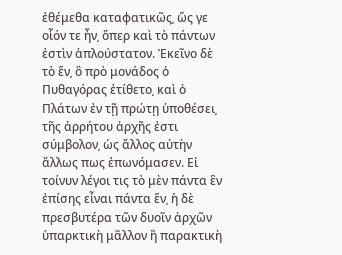ἐθέμεθα καταφατικῶς͵ ὥς γε οἷόν τε ἦν͵ ὅπερ καὶ τὸ πάντων ἐστὶν ἁπλούστατον. Ἐκεῖνο δὲ τὸ ἕν͵ ὃ πρὸ μονάδος ὁ Πυθαγόρας ἐτίθετο͵ καὶ ὁ Πλάτων ἐν τῇ πρώτῃ ὑποθέσει͵ τῆς ἀρρήτου ἀρχῆς ἐστι σύμβολον͵ ὡς ἄλλος αὐτὴν ἄλλως πως ἐπωνόμασεν. Εἰ τοίνυν λέγοι τις τὸ μὲν πάντα ἓν ἐπίσης εἶναι πάντα ἕν͵ ἡ δὲ πρεσβυτέρα τῶν δυοῖν ἀρχῶν ὑπαρκτικὴ μᾶλλον ἢ παρακτικὴ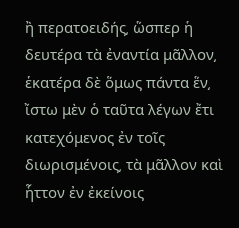ἢ περατοειδής͵ ὥσπερ ἡ δευτέρα τὰ ἐναντία μᾶλλον͵ ἑκατέρα δὲ ὅμως πάντα ἕν͵ ἴστω μὲν ὁ ταῦτα λέγων ἔτι κατεχόμενος ἐν τοῖς διωρισμένοις͵ τὰ μᾶλλον καὶ ἧττον ἐν ἐκείνοις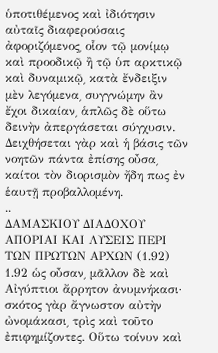ὑποτιθέμενος καὶ ἰδιότησιν αὐταῖς διαφερούσαις ἀφοριζόμενος͵ οἷον τῷ μονίμῳ καὶ προοδικῷ ἢ τῷ ὑπ αρκτικῷ καὶ δυναμικῷ͵ κατὰ ἔνδειξιν μὲν λεγόμενα͵ συγγνώμην ἂν ἔχοι δικαίαν͵ ἁπλῶς δὲ οὕτω δεινὴν ἀπεργάσεται σύγχυσιν. Δειχθήσεται γὰρ καὶ ἡ βάσις τῶν νοητῶν πάντα ἐπίσης οὖσα͵ καίτοι τὸν διορισμὸν ἤδη πως ἐν ἑαυτῇ προβαλλομένη.
..
ΔΑΜΑΣΚΙΟΥ ΔΙΑΔΟΧΟΥ ΑΠΟΡΙΑΙ ΚΑΙ ΛΥΣΕΙΣ ΠΕΡΙ ΤΩΝ ΠΡΩΤΩΝ ΑΡΧΩΝ (1.92)
1.92 ὡς οὖσαν͵ μᾶλλον δὲ καὶ Αἰγύπτιοι ἄρρητον ἀνυμνήκασι· σκότος γὰρ ἄγνωστον αὐτὴν ὠνομάκασι͵ τρὶς καὶ τοῦτο ἐπιφημίζοντες. Οὕτω τοίνυν καὶ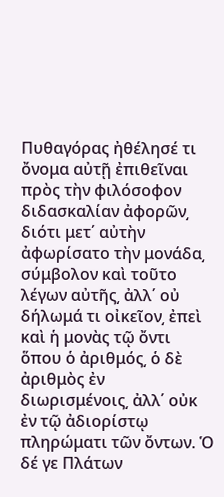Πυθαγόρας ἠθέλησέ τι ὄνομα αὐτῇ ἐπιθεῖναι πρὸς τὴν φιλόσοφον διδασκαλίαν ἀφορῶν͵ διότι μετ΄ αὐτὴν ἀφωρίσατο τὴν μονάδα͵ σύμβολον καὶ τοῦτο λέγων αὐτῆς͵ ἀλλ΄ οὐ δήλωμά τι οἰκεῖον͵ ἐπεὶ καὶ ἡ μονὰς τῷ ὄντι ὅπου ὁ ἀριθμός͵ ὁ δὲ ἀριθμὸς ἐν διωρισμένοις͵ ἀλλ΄ οὐκ ἐν τῷ ἀδιορίστῳ πληρώματι τῶν ὄντων. Ὁ δέ γε Πλάτων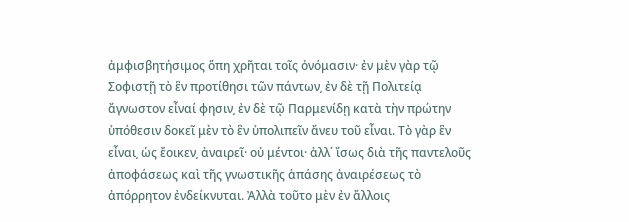ἀμφισβητήσιμος ὅπη χρῆται τοῖς ὀνόμασιν· ἐν μὲν γὰρ τῷ Σοφιστῇ τὸ ἓν προτίθησι τῶν πάντων͵ ἐν δὲ τῇ Πολιτείᾳ ἄγνωστον εἶναί φησιν͵ ἐν δὲ τῷ Παρμενίδῃ κατὰ τὴν πρώτην ὑπόθεσιν δοκεῖ μὲν τὸ ἓν ὑπολιπεῖν ἄνευ τοῦ εἶναι. Τὸ γὰρ ἓν εἶναι͵ ὡς ἔοικεν͵ ἀναιρεῖ· οὐ μέντοι· ἀλλ΄ ἴσως διὰ τῆς παντελοῦς ἀποφάσεως καὶ τῆς γνωστικῆς ἁπάσης ἀναιρέσεως τὸ ἀπόρρητον ἐνδείκνυται. Ἀλλὰ τοῦτο μὲν ἐν ἄλλοις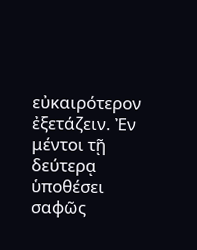εὐκαιρότερον ἐξετάζειν. Ἐν μέντοι τῇ δεύτερᾳ ὑποθέσει σαφῶς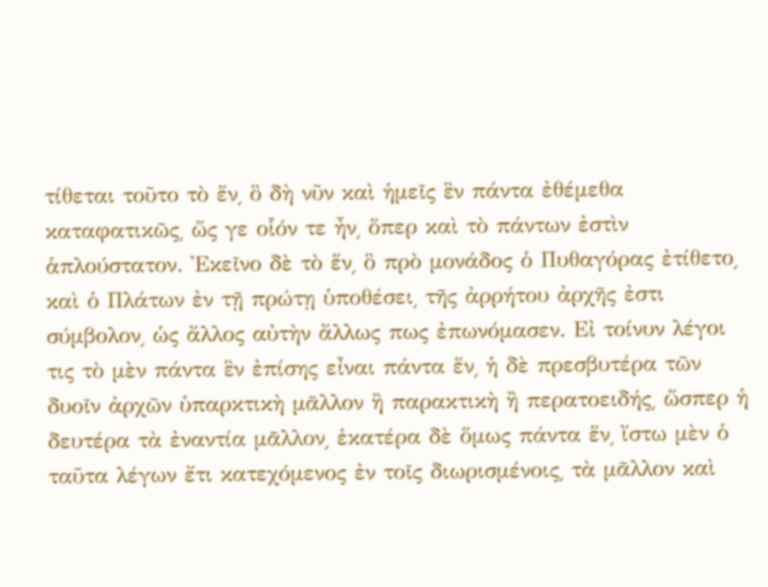τίθεται τοῦτο τὸ ἕν͵ ὃ δὴ νῦν καὶ ἡμεῖς ἓν πάντα ἐθέμεθα καταφατικῶς͵ ὥς γε οἷόν τε ἦν͵ ὅπερ καὶ τὸ πάντων ἐστὶν ἁπλούστατον. Ἐκεῖνο δὲ τὸ ἕν͵ ὃ πρὸ μονάδος ὁ Πυθαγόρας ἐτίθετο͵ καὶ ὁ Πλάτων ἐν τῇ πρώτῃ ὑποθέσει͵ τῆς ἀρρήτου ἀρχῆς ἐστι σύμβολον͵ ὡς ἄλλος αὐτὴν ἄλλως πως ἐπωνόμασεν. Εἰ τοίνυν λέγοι τις τὸ μὲν πάντα ἓν ἐπίσης εἶναι πάντα ἕν͵ ἡ δὲ πρεσβυτέρα τῶν δυοῖν ἀρχῶν ὑπαρκτικὴ μᾶλλον ἢ παρακτικὴ ἢ περατοειδής͵ ὥσπερ ἡ δευτέρα τὰ ἐναντία μᾶλλον͵ ἑκατέρα δὲ ὅμως πάντα ἕν͵ ἴστω μὲν ὁ ταῦτα λέγων ἔτι κατεχόμενος ἐν τοῖς διωρισμένοις͵ τὰ μᾶλλον καὶ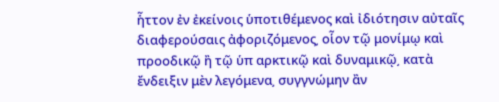ἧττον ἐν ἐκείνοις ὑποτιθέμενος καὶ ἰδιότησιν αὐταῖς διαφερούσαις ἀφοριζόμενος͵ οἷον τῷ μονίμῳ καὶ προοδικῷ ἢ τῷ ὑπ αρκτικῷ καὶ δυναμικῷ͵ κατὰ ἔνδειξιν μὲν λεγόμενα͵ συγγνώμην ἂν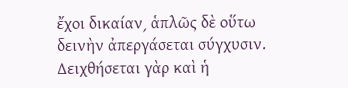ἔχοι δικαίαν͵ ἁπλῶς δὲ οὕτω δεινὴν ἀπεργάσεται σύγχυσιν. Δειχθήσεται γὰρ καὶ ἡ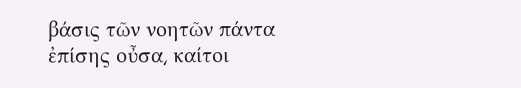βάσις τῶν νοητῶν πάντα ἐπίσης οὖσα͵ καίτοι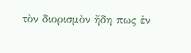τὸν διορισμὸν ἤδη πως ἐν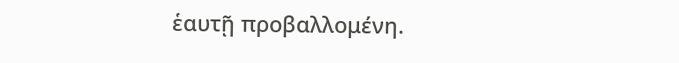ἑαυτῇ προβαλλομένη.